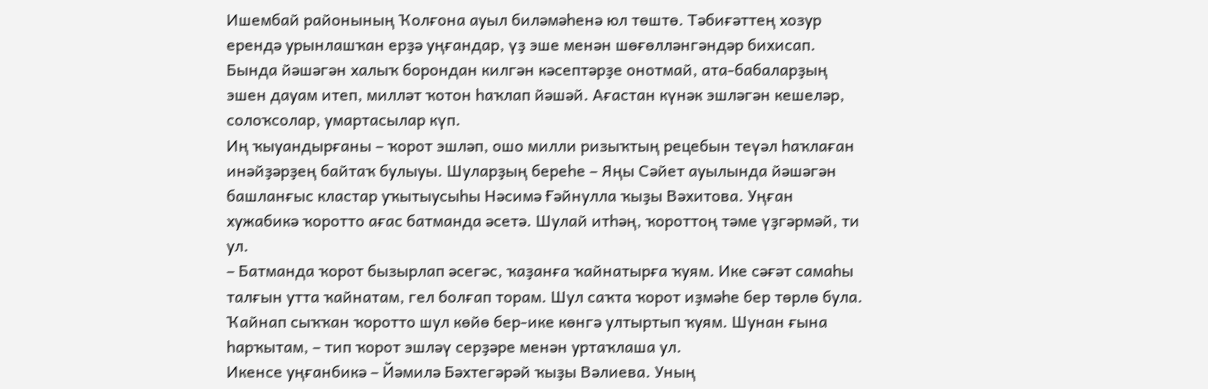Ишембай районының Ҡолғона ауыл биләмәһенә юл төштө. Тәбиғәттең хозур ерендә урынлашҡан ерҙә уңғандар, үҙ эше менән шөғөлләнгәндәр бихисап. Бында йәшәгән халыҡ борондан килгән кәсептәрҙе онотмай, ата-бабаларҙың эшен дауам итеп, милләт ҡотон һаҡлап йәшәй. Ағастан күнәк эшләгән кешеләр, солоҡсолар, умартасылар күп.
Иң ҡыуандырғаны – ҡорот эшләп, ошо милли ризыҡтың рецебын теүәл һаҡлаған инәйҙәрҙең байтаҡ булыуы. Шуларҙың береһе – Яңы Сәйет ауылында йәшәгән башланғыс кластар уҡытыусыһы Нәсимә Ғәйнулла ҡыҙы Вәхитова. Уңған хужабикә ҡоротто ағас батманда әсетә. Шулай итһәң, ҡороттоң тәме үҙгәрмәй, ти ул.
– Батманда ҡорот бызырлап әсегәс, ҡаҙанға ҡайнатырға ҡуям. Ике сәғәт самаһы талғын утта ҡайнатам, гел болғап торам. Шул саҡта ҡорот иҙмәһе бер төрлө була. Ҡайнап сыҡҡан ҡоротто шул көйө бер-ике көнгә ултыртып ҡуям. Шунан ғына һарҡытам, – тип ҡорот эшләү серҙәре менән уртаҡлаша ул.
Икенсе уңғанбикә – Йәмилә Бәхтегәрәй ҡыҙы Вәлиева. Уның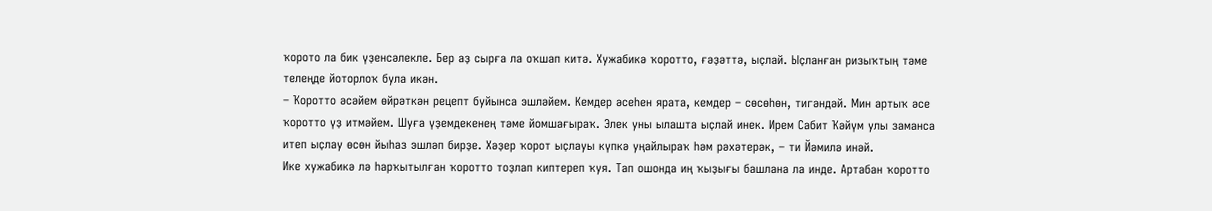ҡорото ла бик үҙенсәлекле. Бер аҙ сырға ла оҡшап китә. Хужабикә ҡоротто, ғәҙәттә, ыҫлай. Ыҫланған ризыҡтың тәме телеңде йоторлоҡ була икән.
– Ҡоротто әсәйем өйрәткән рецепт буйынса эшләйем. Кемдер әсеһен ярата, кемдер – сөсөһөн, тигәндәй. Мин артыҡ әсе ҡоротто үҙ итмәйем. Шуға үҙемдекенең тәме йомшағыраҡ. Элек уны ылашта ыҫлай инек. Ирем Сабит Ҡәйүм улы заманса итеп ыҫлау өсөн йыһаз эшләп бирҙе. Хәҙер ҡорот ыҫлауы күпкә уңайлыраҡ һәм рәхәтерәк, – ти Йәмилә инәй.
Ике хужабикә лә һарҡытылған ҡоротто тоҙлап киптереп ҡуя. Тап ошонда иң ҡыҙығы башлана ла инде. Артабан ҡоротто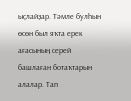ыҫлайҙар. Тәмле булһын өсөн был яҡта ерек ағасының серей башлаған ботаҡтарын алалар. Тап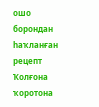ошо борондан һаҡланған рецепт Ҡолғона ҡоротона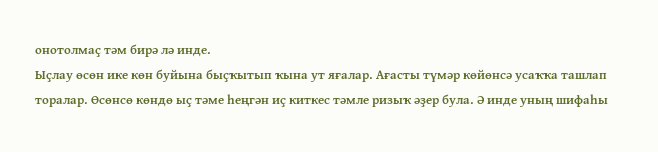онотолмаҫ тәм бирә лә инде.
Ыҫлау өсөн ике көн буйына быҫҡытып ҡына ут яғалар. Ағасты түмәр көйөнсә усаҡҡа ташлап торалар. Өсөнсө көндө ыҫ тәме һеңгән иҫ киткес тәмле ризыҡ әҙер була. Ә инде уның шифаһы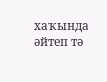хаҡында әйтеп тә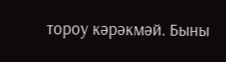тороу кәрәкмәй. Быны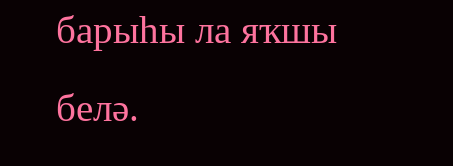барыһы ла яҡшы белә.